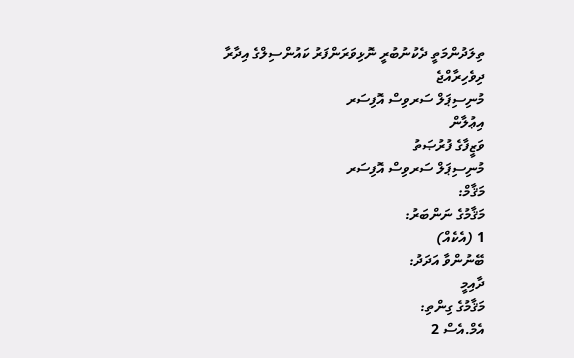ތިލަދުންމަތީ ދެކުނުބުރީ ނޮޅިވަރަންފަރު ކައުންސިލްގެ އިދާރާ
ދިވެހިރާއްޖެ
މުނިސިޕަލް ސަރވިސް އޮފިސަރ
އިޢުލާން
ވަޒީފާގެ ފުރުޞަތު
މުނިސިޕަލް ސަރވިސް އޮފިސަރ
މަޤާމް:
މަޤާމުގެ ނަންބަރު:
1 (އެކެއް)
ބޭނުންވާ އަދަދު:
ދާއިމީ
މަޤާމުގެ ގިންތި:
އެމް.އެސް 2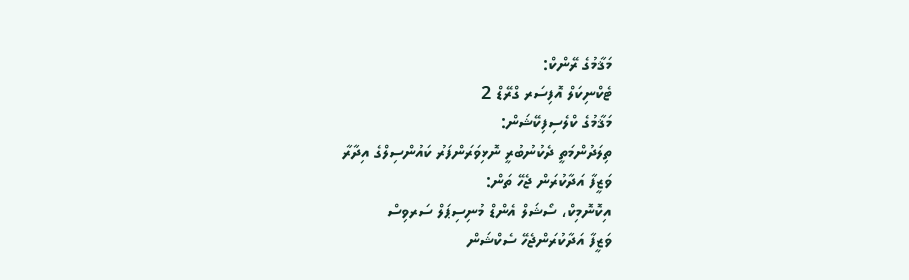މަޤާމުގެ ރޭންކް:
ޓެކްނިކަލް އޮފިސަރ ގްރޭޑް 2
މަޤާމުގެ ކްލެސިފިކޭޝަން:
ތިލަދުންމަތީ ދެކުނުބުރީ ނޮޅިވަރަންފަރު ކައުންސިލްގެ އިދާރާ
ވަޒީފާ އަދާކުރަން ޖެހޭ ތަން:
އިކޮނޮމިކް، ސޯޝަލް އެންޑް މުނިސިޕަލް ސަރވިސް
ވަޒީފާ އަދާކުރަންޖެހޭ ސެކްޝަން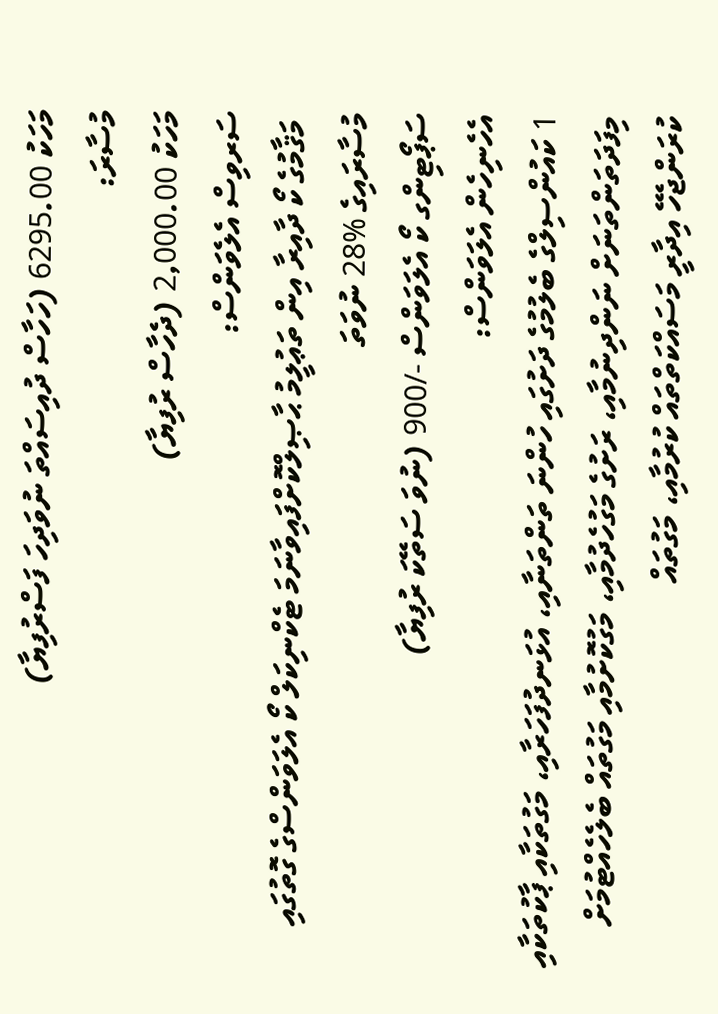މަހަކު 6295.00 (ހަހާސް ދުއިސައްތަ ނުވަދިހަ ފަސްރުފިޔާ)
މުސާރަ:
މަހަކު 2,000.00 (ދެހާސް ރުފިޔާ)
ސަރވިސް އެލެވަންސް:
 މަޤާމުގެ ކޯ ދާއިރާ އިން ތަޢުލީމު ޙާޞިލްކޮށްފައިވާނަމަ ޓެކްނިކަލް ކޯ އެލަވަންސްގެ ގޮތުގައި މުސާރައިގެ %28 ނުވަތަ
ސަޕޯޓިންގ ކޯ އެލަވަންސް -/900 (ނުވަ ސަތޭކަ ރުފިޔާ)
އެހެނިހެން އެލަވަންސް:
1 ކައުންސިލްގެ ބެލުމުގެ ދަށުގައި ހުންނަ ތަންތަނާއި، އުޅަނދުފަހަރާއި، މަގުތަކާއި ޕާކުތަކާއި މިފަދަތަންތަނަށް ނަންދިނުމާއި، ރަށުގެ މަގުހެދުމާއި، މަގުކޮށުމާއި މަގުތައް ބެލެހެއްޓުމަށް ކުރަންޖެހޭ އިދާރީ މަސައްކަތްތައް ކުރުމާއި، މަގުތައް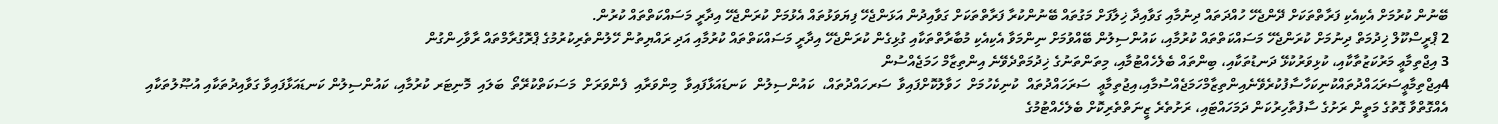ބޭނުން ކުރުމަށް އެކިއެކި ފަރާތްތަކަށް ދޭންޖެހޭ ހުއްދަތައް ދިނުމާއި ގަވާއިދާ ޚިލާފަށް މަގުތައް ބޭނުންކުރާ ފަރާތްތަކަށް ގަވާއިދުން އަޅަންޖެހޭ ފިޔަވަޅުތައް އެޅުމަށް ކުރަންޖެހޭ އިދާރީ މަސައްކަތްތައް ކުރުން.
2 ޕްރީސްކޫލް ޚިދުމަތް ދިނުމަށް ކުރަންޖެހޭ މަސައްކަތްތައް ކުރުމާއި، ކައުންސިލުން ބޭއްވުމަށް ނިންމަވާ އެކިއެކި މުބާރާތްތަކާއި ގުޅިގެން ކުރަންޖެހޭ އިދާރީ މަސައްކަތްތައް ކުރުމާއި އަދި ރައްޔިތުން ހޭލުންތެރިކުރުމުގެ ޕްރޮގުރާމްތައް ރާވާހިންގުން
3 އިޖްތިމާޢީ މަރުކަޒުތާކާއި، ކުޅިވަރުކުޅޭ ދަނޑުތަކާއި، ބިންތައް ބެލެހެއްޓުމާއި، މިތަންތަނުގެ ޚިދުމަތްދެވޭނެ އިންތިޒާމް ހަމަޖެއްސުން
4އިޖްތިމާޢީސަރަޙައްދުތައްކުނިކަހާސާފުކުރެވޭނެއިންތިޒާމްހަމަޖެއްސުމާއި،އިޖުތިމާޢީ  ސަރަހައްދުތައް  ކުނިކެހުމަށް  ހަވާލުކޮށްފައިވާ  ސަރހައްދުތައް،  ކައުންސިލުން  ކަނޑައަޅާފައިވާ  މިންވަރާއި  ފެންވަރަށް  މަސަކަތްކުރޭތޯ  ބަލައި  މޮނިޓަރ ކުރުމާއި، ކައުންސިލުން ކަނޑައަޅާފައިވާ ގަވާއިދުތަކާއި އުޞޫލުތަކާއި އެއްގޮތްވާ ގޮތުގެ މަތީން ރަށުގެ ސާފުތާހިރުކަން ދަމަހައްޓައި، ރަށުތެރެ ޒީނަތްތެރިކޮށް ބެލެހެއްޓުމުގެ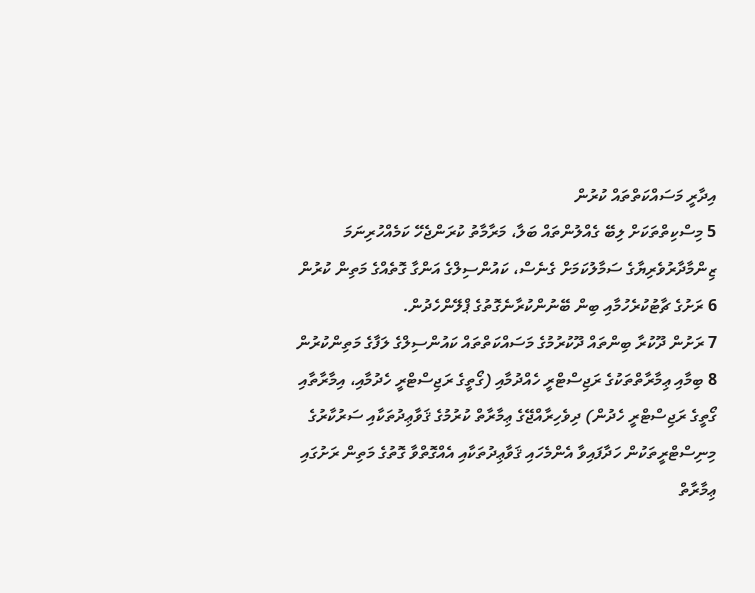އިދާރީ މަސައްކަތްތައް ކުރުން
5 މިސްކިތްތަކަށް ލިބޭ ގެއްލުންތައް ބަލާ، މަރާމާތު ކުރަންޖެހޭ ކަމެއްހުރިނަމަ ޒިންމާދާރުވެރިޔާގެ ސަމާލުކަމަށް ގެނެސް، ކައުންސިލްގެ އަންގާ ގޮތެއްގެ މަތިން ކުރުން
6 ރަށުގެ ޗާޓުކުރެހުމާއި ބިން ބޭނުންކުރާނެގޮތުގެ ޕްލޭންހެދުން.
7 ރަށުން ދޫކުރާ ބިންތައް ދޫކުރުމުގެ މަސައްކަތްތައް ކައުންސިލްގެ ލަފާގެ މަތިންކުރުން
8 ބިމާއި ޢިމާރާތްތަކުގެ ރަޖިސްޓްރީ ހެއްދުމާއި (ގޯތީގެ ރަޖިސްޓްރީ ހެދުމާއި، އިމާރާތާއި ގޯތީގެ ރަޖިސްޓްރީ ހެދުން) ދިވެހިރާއްޖޭގެ ޢިމާރާތް ކުރުމުގެ ޤަވާޢިދުތަކާއި ސަރުކާރުގެ މިނިސްޓްރީތަކުން ހަދާފައިވާ އެންމެހައި ޤަވާޢިދުތަކާއި އެއްގޮތްވާ ގޮތުގެ މަތިން ރަށުގައި ޢިމާރާތް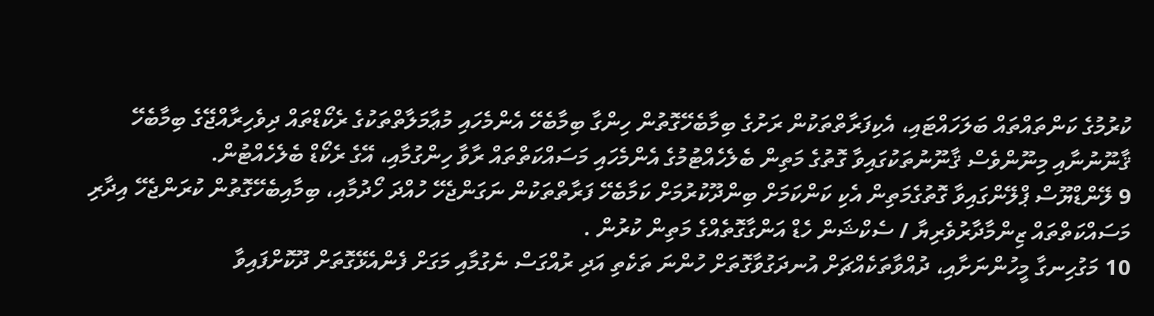ކުރުމުގެ ކަންތައްތައް ބަލަހައްޓައި، އެކިފަރާތްތަކުން ރަށުގެ ބިމާބެހޭގޮތުން ހިންގާ ބިމާބެހޭ އެންމެހައި މުޢާމަލާތްތަކުގެ ރެކޯޑްތައް ދިވެހިރާއްޖޭގެ ބިމާބެހޭ ޤާނޫނުނާއި މިނޫންވެސް ޤާނޫނުތަކުގައިވާ ގޮތުގެ މަތިން ބެލެހެއްޓުމުގެ އެންމެހައި މަސައްކަތްތައް ރާވާ ހިންގުމާއި، އޭގެ ރެކޯޑް ބެލެހެއްޓުން.
9 ލޭންޑްޔޫސް ޕްލޭންގައިވާ ގޮތުގެމަތިން އެކި ކަންކަމަށް ބިންދޫކުރުމަށް ކަމާބެހޭ ފަރާތްތަކުން ނަގަންޖެހޭ ހުއްދަ ހޯދުމާއި، ބިމާއިބެހޭގޮތުން ކުރަންޖެހޭ އިދާރި މަސައްކަތްތައް ޒިންމާދާރުވެރިޔާ / ސެކްޝަން ހެޑް އަންގާގޮތެއްގެ މަތިން ކުރުން .
10 މަގުހިނގާ މީހުންނަށާއި، ދުއްވާތަކެއްޗަށް އުނދަގުވާގޮތަށް ހުންނަ ތަކެތި އަދި ރުއްގަސް ނެގުމާއި މަގަށް ފެންއެޅޭގޮތަށް ދޫކޮށްފައިވާ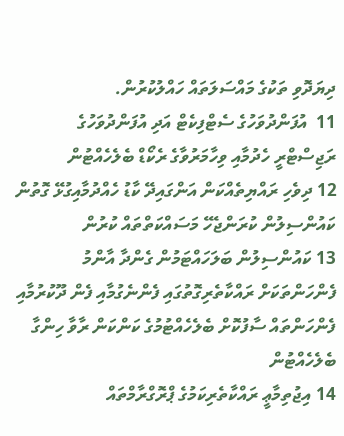ދިޔަދޮވި ތަކުގެ މައްސަލަތައް ހައްލުކުރުން.
11  އުފަންދުވަހުގެ ސެޓްފިކެޓް އަދި އުފަންދުވަހުގެ ރަޖިސްޓްރީ ހެދުމާއި ވިހާމަރުވާގެ ރެކޯޑް ބެލެހެއްޓުން
12 ދިވެހި ރައްޔިތެއްކަން އަންގައިދޭ ކާޑު ހެއްދުމާއިގުޅޭ ގޮތުން ކައުންސިލުން ކުރަންޖެހޭ މަސައްކަތްތައް ކުރުން
13 ކައުންސިލުން ބަލަހައްޓަމުން ގެންދާ އާންމު ފެންހަންތަކަށް ރައްކާތެރިގޮތުގައި ފެންނެގުމާއި ފެން ދޫކުރުމާއި ފެންހަންތައް ސާފުކޮށް ބެލެހެއްޓުމުގެ ކަންކަން ރާވާ ހިންގާ ބެލެހެއްޓުން
14 އިޖުތިމާޢީ ރައްކާތެރިކަމުގެ ޕްރޮގްރާމްތައް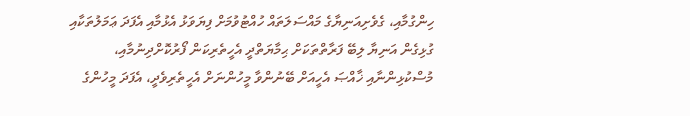ހިންގުމާއި، ގެވެށިއަނިޔާގެ މައްސަލަތައް ހުއްޓުވުމަށް ފިޔަވަޅު އެޅުމާއި އެފަދަ ޢަމަލުތަކާއި ގުޅިގެން އަނިޔާ ލިބޭ ފަރާތްތަކަށް ޙިމާޔަތްދީ އެހީތެރިކަން ފޯރުކޮށްދިނުމާއި، މުސްކުޅިންނާއި ޚާއްޞަ އެހީއަށް ބޭނުންވާ މީހުންނަށް އެހީތެރިވެދީ، އެފަދަ މީހުންގެ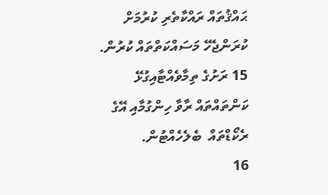ޙައްޤުތައް ރައްކާތެރި ކުރުމަށް ކުރަންޖެހޭ މަސައްކަތްތައް ކުރުން.
15 ރަށުގެ ތިމާވެއްޓާއިގުޅޭ ކަންތައްތައް ރާވާ ހިންގުމާއި އޭގެ ރެކޯޑްތައް  ބެލެހެއްޓުން.
16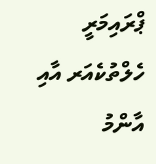ޕްރައިމަރީ ހެލްތުކެއަރ އާއި އާންމު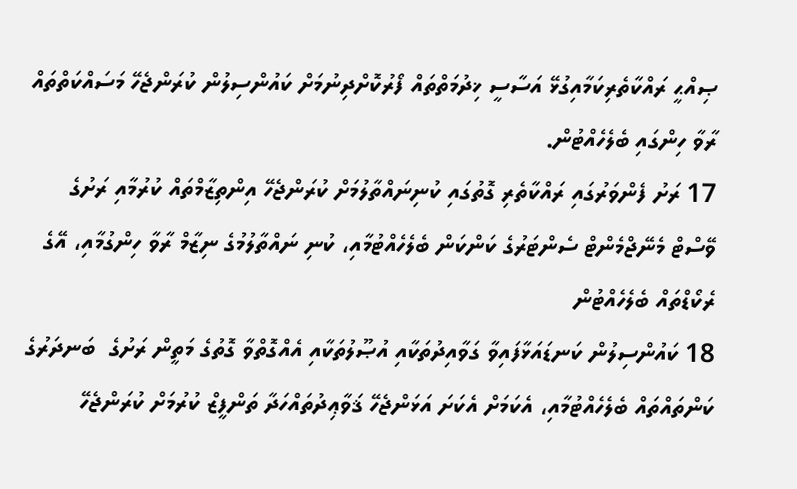ޞިއްޙީ ރައްކާތެރިކަމާއިގުޅޭ އަސާސީ ޚިދުމަތްތައް ފޯރުކޮށްދިނުމަށް ކައުންސިލުން ކުރަންޖެހޭ މަސައްކަތްތައް ރާވާ ހިންގައި ބެލެހެއްޓުން.
17 ރަށު ފެންވަރުގައި ރައްކާތެރި ގޮތުގައި ކުނިނައްތާލުމަށް ކުރަންޖެހޭ އިންތިޒާމްތައް ކުރުމާއި ރަށުގެ ވޭސްޓް މެނޭޖްމެންޓް ސެންޓަރުގެ ކަންކަން ބެލެހެއްޓުމާއި، ކުނި ނައްތާލުމުގެ ނިޒާމް ރާވާ ހިންގުމާއި، އޭގެ ރެކޯޑްތައް ބެލެހެއްޓުން
18 ކައުންސިލުން ކަނޑައަޅާފައިވާ ގަވާއިދުތަކާއި އުޞޫލުތަކާއި އެއްގޮތްވާ ގޮތުގެ މަތީން ރަށުގެ  ބަނދަރުގެ ކަންތައްތައް ބެލެހެއްޓުމާއި، އެކަމަށް އެކަށަ އަޅަންޖެހޭ ޤަވާޢިދުތައްހަދާ ތަންފީޒް ކުރުމަށް ކުރަންޖެހޭ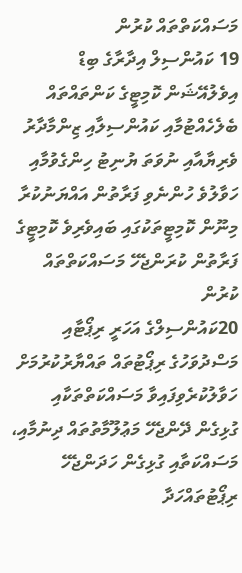މަސައްކަތްތައް ކުރުން
19 ކައުންސިލް އިދާރާގެ ބިޑް އިވެލުއޭޝަން ކޮމިޓީގެ ކަންތައްތައް ބެލެހެއްޓުމާއި ކައުންސިލާއި ޒިންމާދާރު ވެރިޔާއާއި ނުވަތަ ޔުނިޓު ހިންގެވުމާއި ހަވާލުވެ ހުންނެވި ފަރާތުން އައްޔަނުކުރާ މިނޫން ކޮމިޓީތަކުގައި ބައިވެރިވެ ކޮމިޓީގެ ފަރާތުން ކުރަންޖެހޭ މަސައްކަތްތައް ކުރުން
20ކައުންސިލްގެ އަހަރީ ރިޕޯޓާއި މަސްދުވަހުގެ ރިޕޯޓުތައް ތައްޔާރުކުރުމަށް ހަވާލުކުރެވިފައިވާ މަސައްކަތްތަކާއި ގުޅިގެން ދޭންޖެހޭ މަޢުލޫމާތުތައް ދިނުމާއި، މަސައްކަތާއި ގުޅިގެން ހަދަންޖެހޭ ރިޕޯޓުތައްހަދާ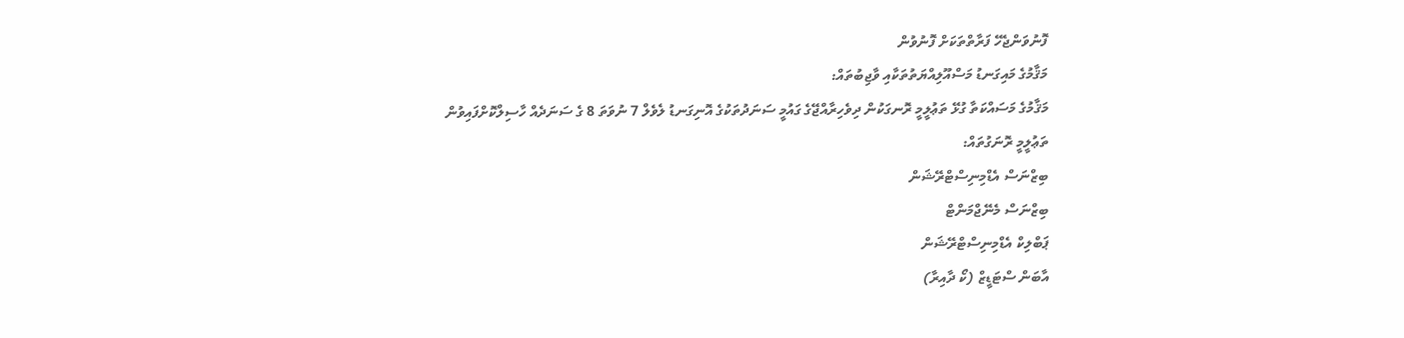ފޮނުވަންޖެހޭ ފަރާތްތަކަށް ފޮނުވުން
މަޤާމުގެ މައިގަނޑު މަސްއޫލިއްޔަތުތަކާއި ވާޖިބުތައް:
މަޤާމުގެ މަސައްކަތާ ގުޅޭ ތަޢުލީމީ ރޮނގަކުން ދިވެހިރާއްޖޭގެ ގައުމީ ސަނަދުތަކުގެ އޮނިގަނޑު ލެވެލް 7 ނުވަތަ 8 ގެ ސަނަދެއް ހާސިލްކޮށްފައިވުން
ތަޢުލީމީ ރޮނަގުތައް:
ބިޒްނަސް އެޑްމިނިސްޓްރޭޝަން
ބިޒްނަސް މެނޭޖްމަންޓް
ޕަބްލިކް އެޑްމިނިސްޓްރޭޝަން
އާބަން ސްޓަޑީޒް (ކޯ ދާއިރާ)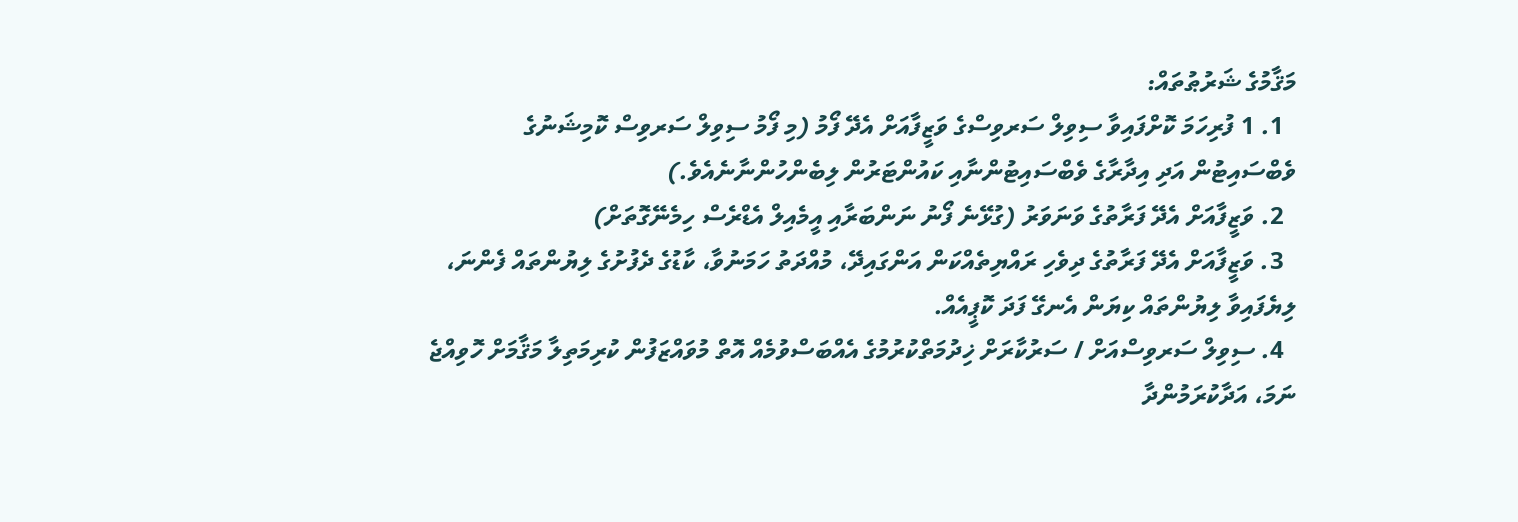މަޤާމުގެ ޝަރުޠުތައް:
  1. 1 ފުރިހަމަ ކޮށްފައިވާ ސިވިލް ސަރވިސްގެ ވަޒީފާއަށް އެދޭ ފޯމު (މި ފޯމު ސިވިލް ސަރވިސް ކޮމިޝަނުގެ ވެބްސައިޓުން އަދި އިދާރާގެ ވެބްސައިޓުންނާއި ކައުންޓަރުން ލިބެންހުންނާނެއެވެ.)
  2. ވަޒީފާއަށް އެދޭ ފަރާތުގެ ވަނަވަރު (ގުޅޭނެ ފޯނު ނަންބަރާއި އީމެއިލް އެޑްރެސް ހިމެނޭގޮތަށް)
  3. ވަޒީފާއަށް އެދޭ ފަރާތުގެ ދިވެހި ރައްޔިތެއްކަން އަންގައިދޭ، މުއްދަތު ހަމަނުވާ، ކާޑުގެ ދެފުށުގެ ލިޔުންތައް ފެންނަ، ލިޔެފައިވާ ލިޔުންތައް ކިޔަން އެނގޭ ފަދަ ކޮޕީއެއް.
  4. ސިވިލް ސަރވިސްއަށް / ސަރުކާރަށް ޚިދުމަތްކުރުމުގެ އެއްބަސްވުމެއް އޮތް މުވައްޒަފުން ކުރިމަތިލާ މަޤާމަށް ހޮވިއްޖެ ނަމަ، އަދާކުރަމުންދާ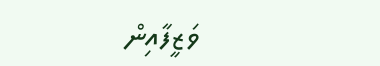ވަޒީފާއިން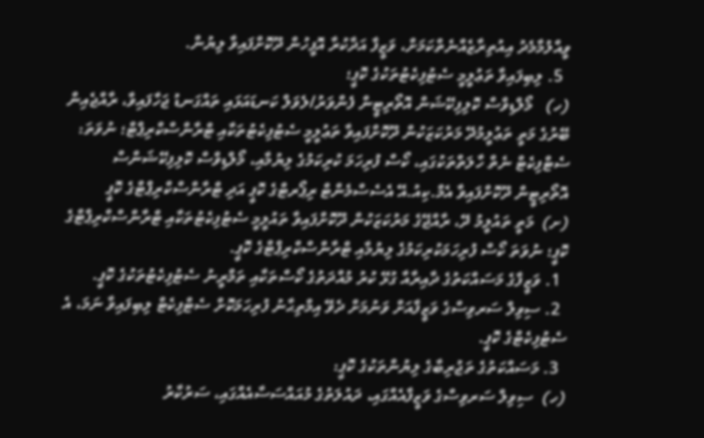ވީއްލުމާމެދު އިއުތިރާޒެއްނެތްކަމަށް، ވަޒީފާ އަދާކުރާ އޮފީހުން ދޫކޮށްފައިވާ ލިޔުން.
  5. ލިބިފައިވާ ތަޢުލީމީ ސެޓުފިކެޓުތަކުގެ ކޮޕީ؛
(ހ)   މޯލްޑިވްސް ކޮލިފިކޭޝަން އޮތޯރިޓީން ފެންވަރު/ލެވަލް ކަނޑައަޅައި ތައްގަނޑު ޖަހާފައިވާ، ރާއްޖެއިން ބޭރުގެ މަތީ ތަޢުލީމުދޭ މަރުކަޒަކުން ދޫކޮށްފައިވާ ތަޢުލީމީ ސެޓުފިކެޓުތަކާއި ޓްރާންސްކްރިޕްޓް؛ ނުވަތަ: ސެޓްފިކެޓް ނެތް ހާލަތްތަކުގައި، ކޯސް ފުރިހަމަ ކުރިކަމުގެ ލިޔުމާއި، މޯލްޑިވްސް ކޮލިފިކޭޝަންސް އޮތޯރިޓީން ދޫކޮށްފައިވާ އެމް.ކިއު.އޭ އެސެސްމެންޓް ރިޕޯރޓްގެ ކޮޕީ އަދި ޓްރާންސްކްރިޕްޓްގެ ކޮޕީ
(ށ)  މަތީ ތައުލީމު ދޭ، ރާއްޖޭގެ މަރުކަޒަކުން ދޫކޮށްފައިވާ ތައުލީމީ ސެޓުފިކެޓުތަކާއި ޓްރާންސްކްރިޕްޓްގެ ކޮޕީ؛ ނުވަތަ ކޯސް ފުރިހަމަކުރިކަމުގެ ލިޔުމާއި ޓްރާންސްކްރިޕްޓްގެ ކޮޕީ.
  1. ވަޒީފާގެ މަސައްކަތުގެ ދާއިރާއާ ގުޅޭ ކުރު މުއްދަތުގެ ކޯސްތަކާއި ތަމްރީނު ސެޓުފިކެޓުތަކުގެ ކޮޕީ.
  2. ސިވިލް ސަރވިސްގެ ވަޒީފާއަށް ވަނުމަށް ދެވޭ އިމްތިޙާނު ފުރިހަމަކޮށް ސެޓްފިކެޓް ލިބިފައިވާ ނަމަ، އެ ސެޓުފިކެޓްގެ ކޮޕީ.
  3. މަސައްކަތުގެ ތަޖުރިބާގެ ލިޔުންތަކުގެ ކޮޕީ:
(ހ)  ސިވިލް ސަރވިސްގެ ވަޒީފާއެއްގައި، ދައުލަތުގެ މުއައްސަސާއެއްގައި، ސަރުކާރު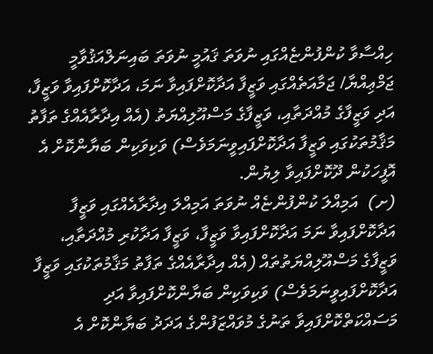ހިއްސާވާ ކުންފުންޏެއްގައި ނުވަތަ ޤައުމީ ނުވަތަ ބައިނަލްއަޤުވާމީ ޖަމްޢިއްޔާ/ ޖަމާއަތެއްގައި ވަޒީފާ އަދާކޮށްފައިވާ ނަމަ، އަދާކޮށްފައިވާ ވަޒީފާ، އަދި ވަޒީފާގެ މުއްދަތާއި، ވަޒީފާގެ މަސްއޫލިއްޔަތު (އެއް އިދާރާއެއްގެ ތަފާތު މަޤާމުތަކުގައި ވަޒީފާ އަދާކޮށްފައިވީނަމަވެސް) ވަކިވަކިން ބަޔާންކޮށް އެ އޮފީހަކުން ދޫކޮށްފައިވާ ލިޔުން.
(ށ)  އަމިއްލަ ކުންފުންޏެއް ނުވަތަ އަމިއްލަ އިދާރާއެއްގައި ވަޒީފާ އަދާކޮށްފައިވާ ނަމަ އަދާކޮށްފައިވާ ވަޒީފާ، ވަޒީފާ އަދާކުރި މުއްދަތާއި، ވަޒީފާގެ މަސްއޫލިއްޔަތުތައް (އެއް އިދާރާއެއްގެ ތަފާތު މަޤާމުތަކުގައި ވަޒީފާ އަދާކޮށްފައިވީނަމަވެސް) ވަކިވަކިން ބަޔާންކޮށްފައިވާ އަދި މަސައްކަތްކޮށްފައިވާ ތަނުގެ މުވައްޒަފުންގެ އަދަދު ބަޔާންކޮށް އެ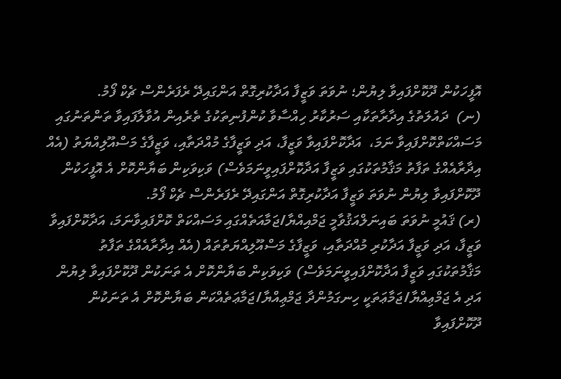އޮފީހަކުން ދޫކޮށްފައިވާ ލިޔުން؛ ނުވަތަ ވަޒީފާ އަދާކުރިގޮތް އަންގައިދޭ ރެފަރެންސް ޗެކް ފޯމު.
(ނ)  ދައުލަތުގެ އިދާރާތަކާއި ސަރުކާރު ހިއްސާވާ ކުންފުނިތަކުގެ ތެރެއިން އުވާލާފައިވާ ތަންތަނުގައި މަސައްކަތްކޮށްފައިވާ ނަމަ،  އަދާކޮށްފައިވާ ވަޒީފާ، އަދި ވަޒީފާގެ މުއްދަތާއި، ވަޒީފާގެ މަސްއޫލިއްޔަތު (އެއް އިދާރާއެއްގެ ތަފާތު މަޤާމުތަކުގައި ވަޒީފާ އަދާކޮށްފައިވީނަމަވެސް) ވަކިވަކިން ބަޔާންކޮށް އެ އޮފީހަކުން ދޫކޮށްފައިވާ ލިޔުން ނުވަތަ ވަޒީފާ އަދާކުރިގޮތް އަންގައިދޭ ރެފަރެންސް ޗެކް ފޯމު.
(ރ) ޤައުމީ ނުވަތަ ބައިނަލްއަޤުވާމީ ޖަމްއިއްޔާ/ޖަމާއަތެއްގައި މަސައްކަތް ކޮށްފައިވާނަމަ، އަދާކޮށްފައިވާ ވަޒީފާ، އަދި ވަޒީފާ އަދާކުރި މުއްދަތާއި، ވަޒީފާގެ މަސްއޫލިއްޔަތުތައް (އެއް އިދާރާއެއްގެ ތަފާތު މަޤާމުތަކުގައި ވަޒީފާ އަދާކޮށްފައިވީނަމަވެސް) ވަކިވަކިން ބަޔާންކޮށް އެ ތަނަކުން ދޫކޮށްފައިވާ ލިޔުން އަދި އެ ޖަމްޢިއްޔާ/ޖަމާޢަތަކީ ހިނގަމުންދާ ޖަމްޢިއްޔާ/ޖަމާޢަތެއްކަން ބަޔާންކޮށް އެ ތަނަކުން ދޫކޮށްފައިވާ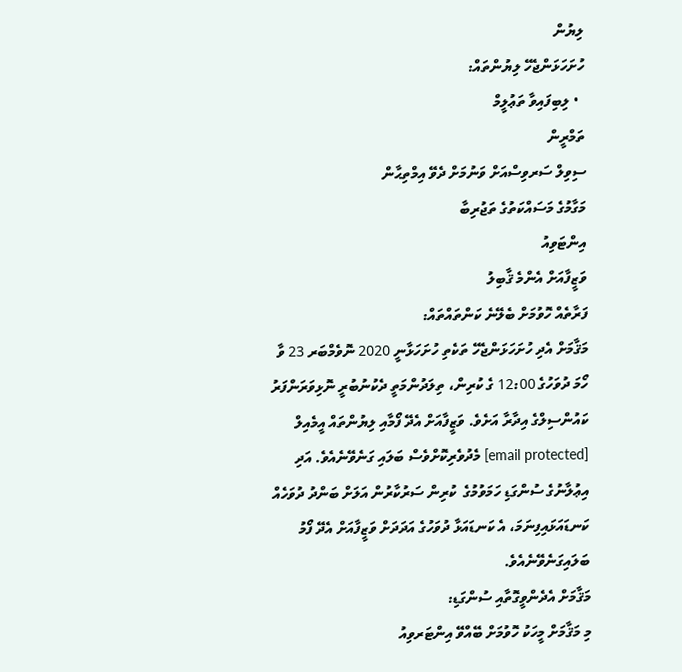ލިޔުން
ހުށަހަޅަންޖެހޭ ލިޔުންތައް:
  • ލިބިފައިވާ ތަޢުލީމް
ތަމްރީން
ސިވިލް ސަރވިސްއަށް ވަނުމަށް ދެވޭ އިމްތިޙާން
މަގާމުގެ މަސައްކަތުގެ ތަޖުރިބާ
އިންޓަވިއު
ވަޒީފާއަށް އެންމެ ޤާބިލު
ފަރާތެއް ހޮވުމަށް ބެލޭނެ ކަންތައްތައް:
މަޤާމަށް އެދި ހުށަހަޅަންޖެހޭ ތަކެތި ހުށަހަޅާނީ 2020 ނޮވެމްބަރ 23 ވާ ހޯމަ ދުވަހުގެ 12:00 ގެ ކުރިން، ތިލަދުންމަތީ ދެކުނުބުރީ ނޮޅިވަރަންފަރު ކައުންސިލްގެ އިދާރާ އަށެވެ. ވަޒީފާއަށް އެދޭ ފޯމާއި ލިޔުންތައް އީމެއިލް [email protected] މެދުވެރިކޮށްވެސް ބަލައި ގަނެވޭނެއެވެ. އަދި އިޢުލާނުގެ ސުންގަޑި ހަމަވުމުގެ  ކުރިން ސަރުކާރުން އަލަށް ބަންދު ދުވަހެއް ކަނޑައަޅައިފިނަމަ، އެ ކަނޑައަޅާ ދުވަހުގެ އަދަދަށް ވަޒީފާއަށް އެދޭ ފޯމު ބަލައިގަނެވޭނެއެވެ.
މަޤާމަށް އެދެންވީގޮތާއި ސުންގަޑި:
މި މަޤާމަށް މީހަކު ހޮވުމަށް ބޭއްވޭ އިންޓަރވިއު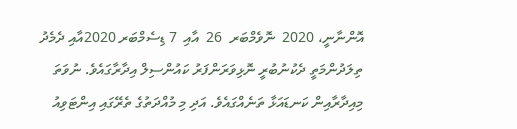އޮންނާނީ، 2020  ނޮވެމްބަރ  26  އާއި  7 ޑިސެމްބަރ 2020އާއި ދެމެދު ތިލަދުންމަތީ ދެކުނުބުރީ ނޮޅިވަރަންފަރު ކައުންސިލް އިދާރާގައެވެ. ނުވަތަ މިއިދާރާއިން ކަނޑައަޅާ ތަނެއްގައެވެ. އަދި މި މުއްދަތުގެ ތެރޭގައި އިންޓަވިއު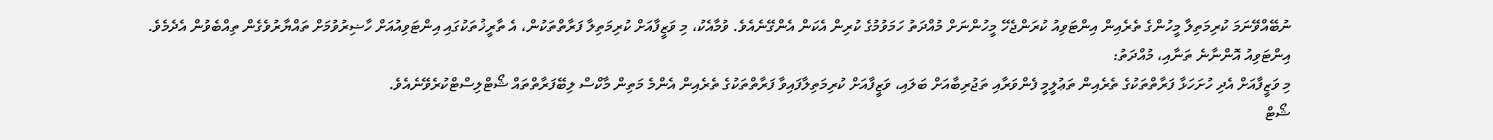ނުބޭއްވޭނަމަ ކުރިމަތިލާ މީހުންގެ ތެރެއިން އިންޓަވިއު ކުރަންޖެހޭ މީހުންނަށް މުއްދަތު ހަމަވުމުގެ ކުރިން އެކަން އެންގޭނެއެވެ. ވުމާއެކު، މި ވަޒީފާއަށް ކުރިމަތިލާ ފަރާތްތަކުން، އެ ތާރީޚުތަކުގައި އިންޓަވިއުއަށް ހާޟިރުވުމަށް ތައްޔާރުވެގެން ތިއްބެވުން އެދެމެވެ.
އިންޓަވިއު އޮންނާނެ ތަނާއި، މުއްދަތު:
މި ވަޒީފާއަށް އެދި ހުށަހަޅާ ފަރާތްތަކުގެ ތެރެއިން ތަޢުލީމީ ފެންވަރާއި ތަޖުރިބާއަށް ބަލައި، ވަޒީފާއަށް ކުރިމަތިލާފައިވާ ފަރާތްތަކުގެ ތެރެއިން އެންމެ މަތިން މާކްސް ލިބޭފަރާތްތައް ޝޯޓްލިސްޓްކުރެވޭނެއެވެ.
ޝޯޓް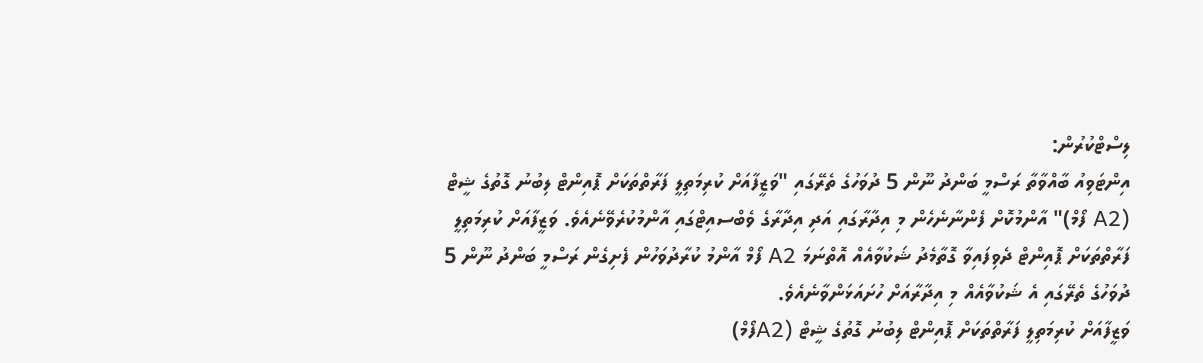ލިސްޓްކުރުން:
އިންޓަވިއު ބާއްވާތާ ރަސްމީ ބަންދު ނޫން 5 ދުވަހުގެ ތެރޭގައި "ވަޒީފާއަށް ކުރިމަތިލީ ފަރާތްތަކަށް ޕޮއިންޓް ލިބުނު ގޮތުގެ ޝީޓް (A2 ފޯމް)" އާންމުކޮށް ފެންނާނެހެން މި އިދާރާގައި އަދި އިދާރާގެ ވެބްސއިޓްގައި އާންމުކުރެވޭނެއެވެ. ވަޒީފާއަށް ކުރިމަތިލީ ފަރާތްތަކަށް ޕޮއިންޓް ދެވިފައިވާ ގޮތާމެދު ޝަކުވާއެއް އޮތްނަމަ A2 ފޯމް އާންމު ކުރާދުވަހުން ފެށިގެން ރަސްމީ ބަންދު ނޫން 5 ދުވަހުގެ ތެރޭގައި އެ ޝަކުވާއެއް މި އިދާރާއަށް ހުށައަޅަންވާނެއެވެ.
ވަޒީފާއަށް ކުރިމަތިލީ ފަރާތްތަކަށް ޕޮއިންޓް ލިބުނު ގޮތުގެ ޝީޓް (A2ފޯމް)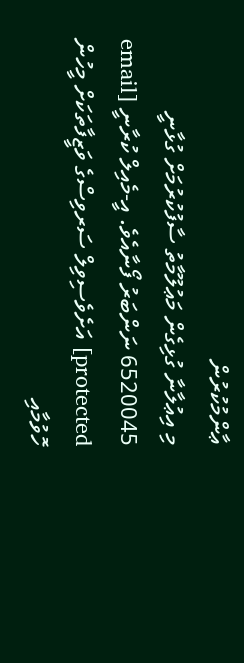ޢާންމުކުރުން
މި އިޢުލާނާ ގުޅިގެން މަޢުލޫމާތު ސާފުކުރުމަށް ގުޅާނީ 6520045 ނަންބަރު ފޯނާއެވެ. އީ-މެއިލް ކުރާނީ [email protected] އަށެވެސިވިލް ސަރވިސްގެ ވަޒީފާތަކަށް މީހުން ހޮވުމާއި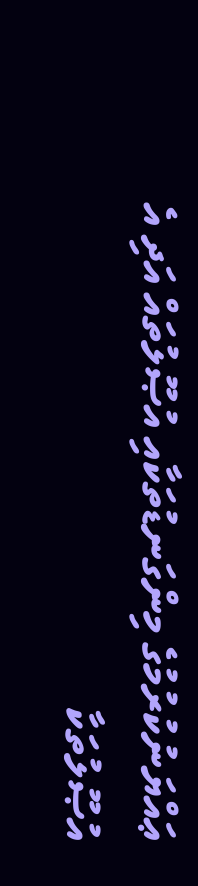ޢައްޔަނުކުރުމުގެ މިންގަނޑުތަކާއި އުޞޫލުތައް އަދި އެ އުޞޫލުތަކާ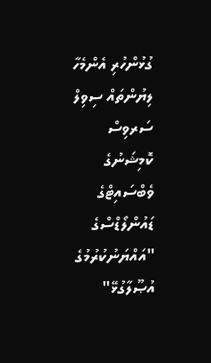ގުޅުންހުރި އެންމެހާ ލިޔުންތައް ސިވިލް ސަރވިސް ކޮމިޝަނުގެ ވެބްސައިޓްގެ ޑައުންލޯޑްސްގެ "އައްޔަނުކުރުމުގެ އުޞޫލާގުޅޭ"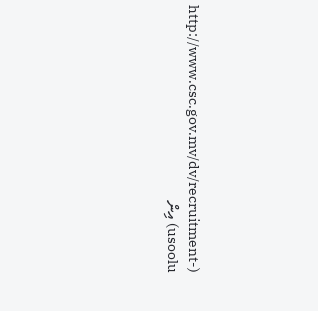(http://www.csc.gov.mv/dv/recruitment-usoolu) އިން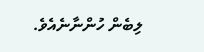ލިބެން ހުންނާނެއެވެ.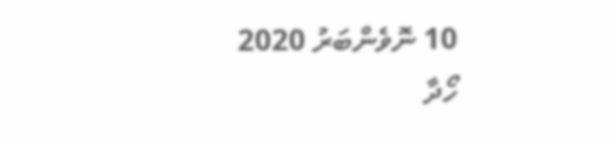10 ނޮވެންބަރު 2020
ހޯދާ